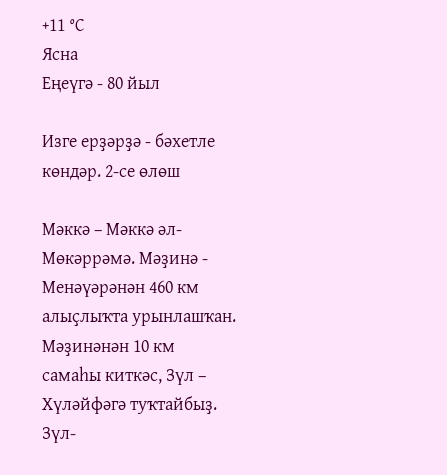+11 °С
Ясна
Еңеүгә - 80 йыл

Изге ерҙәрҙә - бәхетле көндәр. 2-се өлөш

Мәккә – Мәккә әл-Мөкәррәмә. Мәҙинә -  Менәүәрәнән 460 км алыҫлыҡта урынлашҡан.  Мәҙинәнән 10 км  самаһы киткәс, Зүл – Хүләйфәгә туҡтайбыҙ. Зүл-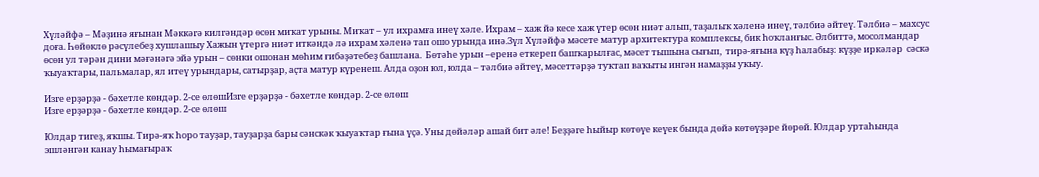Хүләйфә – Мәҙинә яғынан Мәккәгә килгәндәр өсөн миҡат урыны. Миҡат – ул ихрамға инеү хәле. Ихрам – хаж йә кесе хаж үтер өсөн ниәт алып, таҙалыҡ хәленә инеү, тәлбиә әйтеү. Тәлбиә – махсус доға. Һөйөклө рәсүлебеҙ хушлашыу Хажын үтергә ниәт иткәндә лә ихрам хәленә тап ошо урында инә.Зүл Хүләйфә мәсете матур архитектура комплексы, бик һоҡланғыс. Әлбиттә, мосолмандар өсөн ул тәрән дини мәғәнәгә эйә урын – сөнки ошонан мөһим ғибәҙәтебеҙ башлана.  Бөтәһе урын –еренә еткереп башҡарылғас, мәсет тышына сығып,  тирә-яғына күҙ һалабыҙ: күҙҙе иркәләр  сәскә ҡыуаҡтары, пальмалар, ял итеү урындары, сатырҙар, аҫта матур күренеш. Алда оҙон юл, юлда – тәлбиә әйтеү, мәсеттәрҙә туҡтап ваҡыты ингән намаҙҙы уҡыу.

Изге ерҙәрҙә - бәхетле көндәр. 2-се өлөшИзге ерҙәрҙә - бәхетле көндәр. 2-се өлөш
Изге ерҙәрҙә - бәхетле көндәр. 2-се өлөш

Юлдар тигеҙ, яҡшы. Тирә-яҡ һоро тауҙар, тауҙарҙа бары сәнскәк ҡыуаҡтар ғына үҫә. Уны дөйәләр ашай бит әле! Беҙҙәге һыйыр көтөүе кеүек бында дөйә көтөүҙәре йөрөй. Юлдар уртаһында эшләнгән канау һымағыраҡ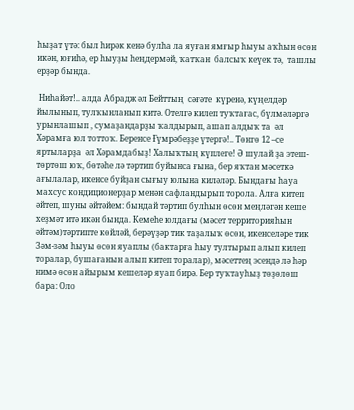һыҙат үтә: был һирәк кенә булһа ла яуған ямғыр һыуы аҡһын өсөн икән, юғиһә, ер һыуҙы һеңдермәй, ҡатҡан  балсыҡ кеүек тә,  ташлы ерҙәр бында.

 Ниһайәт!.. алда Абрадж әл Бейттың  сәғәте  күренә, күңелдәр йылынып, тулҡынланып китә. Отелгә килеп туҡтағас, бүлмәләргә урынлашып , сумаҙандарҙы ҡалдырып, ашап алдыҡ та  әл Хәрамға юл тоттоҡ. Беренсе Ғүмрәбеҙҙе үтергә!.. Төнгө 12 –се яртыларҙа  әл Хәрамдабыҙ! Халыҡтың күплеге! Ә шулай ҙа этеш- төртөш юҡ, бөтәһе лә тәртип буйынса ғына, бер яҡтан мәсеткә ағылалар, икенсе буйҙан сығыу юлына киләләр. Бындағы һауа махсус кондиционерҙар менән сафландырып торола. Алға китеп әйтеп, шуны әйтәйем: бындай тәртип булһын өсөн меңләгән кеше хеҙмәт итә икән бында. Кемеһе юлдағы (мәсет территорияһын әйтәм)тәртипте көйләй, берәүҙәр тик таҙалыҡ өсөн, икенселәре тик Зәм-зәм һыуы өсөн яуаплы (бактарға һыу тултырып алып килеп торалар, бушағанын алып китеп торалар), мәсеттең эсендә лә һәр нимә өсөн айырым кешеләр яуап бирә. Бер туҡтауһыҙ төҙөлөш бара: Оло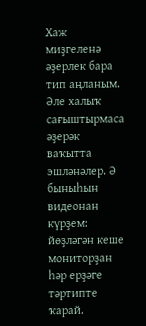Хаж миҙгеленә әҙерлек бара тип аңланым. Әле халыҡ сағыштырмаса әҙерәк ваҡытта эшләнәлер. Ә быныһын видеонан күрҙем: йөҙләгән кеше мониторҙан һәр ерҙәге тәртипте ҡарай.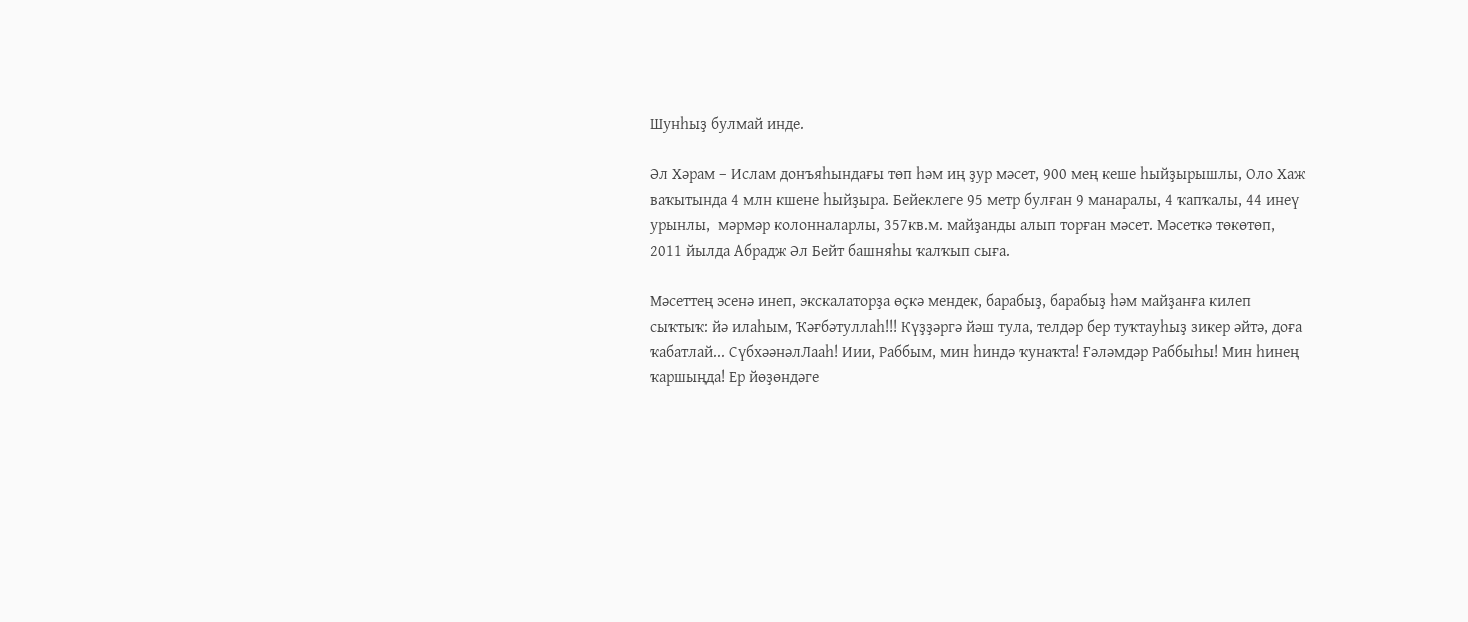Шунһыҙ булмай инде.

Әл Хәрам – Ислам донъяһындағы төп һәм иң ҙур мәсет, 900 мең кеше һыйҙырышлы, Оло Хаж ваҡытында 4 млн кшене һыйҙыра. Бейеклеге 95 метр булған 9 манаралы, 4 ҡапҡалы, 44 инеү урынлы,  мәрмәр колонналарлы, 357кв.м. майҙанды алып торған мәсет. Мәсеткә төкөтөп, 2011 йылда Абрадж Әл Бейт башняһы ҡалҡып сыға.

Мәсеттең эсенә инеп, экскалаторҙа өҫкә мендек, барабыҙ, барабыҙ һәм майҙанға килеп сыҡтыҡ: йә илаһым, Ҡәғбәтуллаһ!!! Күҙҙәргә йәш тула, телдәр бер туҡтауһыҙ зикер әйтә, доға ҡабатлай... СүбхәәнәлЛааһ! Иии, Раббым, мин һиндә ҡунаҡта! Ғәләмдәр Раббыһы! Мин һинең ҡаршыңда! Ер йөҙөндәге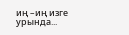иң –иң изге урында...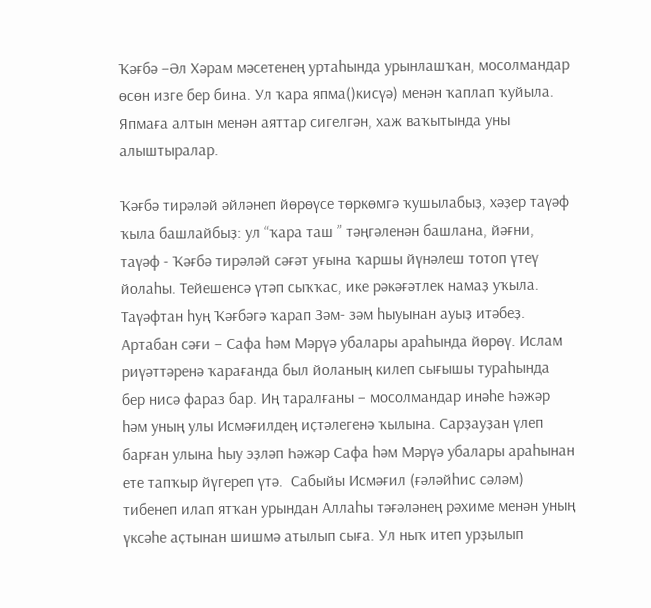Ҡәғбә –Әл Хәрам мәсетенең уртаһында урынлашҡан, мосолмандар өсөн изге бер бина. Ул ҡара япма()кисүә) менән ҡаплап ҡуйыла. Япмаға алтын менән аяттар сигелгән, хаж ваҡытында уны алыштыралар.

Ҡәғбә тирәләй әйләнеп йөрөүсе төркөмгә ҡушылабыҙ, хәҙер таүәф ҡыла башлайбыҙ: ул “ҡара таш ” тәңгәленән башлана, йәғни, таүәф - Ҡәғбә тирәләй сәғәт уғына ҡаршы йүнәлеш тотоп үтеү йолаһы. Тейешенсә үтәп сыҡҡас, ике рәкәғәтлек намаҙ уҡыла. Таүәфтан һуң Ҡәғбәгә ҡарап Зәм- зәм һыуынан ауыҙ итәбеҙ. Артабан сәғи – Сафа һәм Мәрүә убалары араһында йөрөү. Ислам риүәттәренә ҡарағанда был йоланың килеп сығышы тураһында бер нисә фараз бар. Иң таралғаны – мосолмандар инәһе Һәжәр һәм уның улы Исмәғилдең иҫтәлегенә ҡылына. Сарҙауҙан үлеп барған улына һыу эҙләп Һәжәр Сафа һәм Мәрүә убалары араһынан ете тапҡыр йүгереп үтә.  Сабыйы Исмәғил (ғәләйһис сәләм) тибенеп илап ятҡан урындан Аллаһы тәғәләнең рәхиме менән уның үксәһе аҫтынан шишмә атылып сыға. Ул ныҡ итеп урҙылып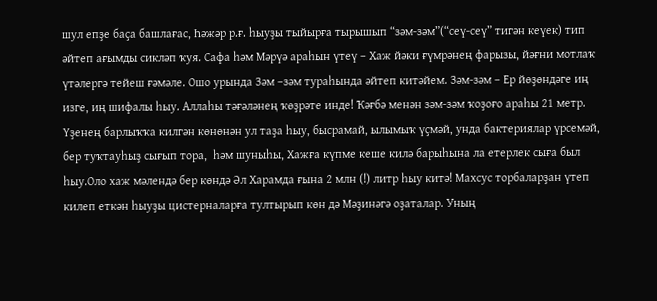шул епҙе баҫа башлағас, Һәжәр р.ғ. һыуҙы тыйырға тырышып “зәм-зәм”(“сеү-сеү” тигән кеүек) тип әйтеп ағымды сикләп ҡуя. Сафа һәм Мәрүә араһын үтеү – Хаж йәки ғүмрәнең фарызы, йәғни мотлаҡ үтәлергә тейеш ғәмәле. Ошо урында Зәм –зәм тураһында әйтеп китәйем. Зәм-зәм – Ер йөҙөндәге иң изге, иң шифалы һыу. Аллаһы тәғәләнең ҡөҙрәте инде! Ҡәғбә менән зәм-зәм ҡоҙоғо араһы 21 метр. Үҙенең барлыҡҡа килгән көнөнән ул таҙа һыу, бысрамай, ылымыҡ үҫмәй, унда бактериялар үрсемәй, бер туҡтауһыҙ сығып тора,  һәм шуныһы, Хажға күпме кеше килә барыһына ла етерлек сыға был һыу.Оло хаж мәлендә бер көндә Әл Харамда ғына 2 млн (!) литр һыу китә! Махсус торбаларҙан үтеп килеп еткән һыуҙы цистерналарға тултырып көн дә Мәҙинәгә оҙаталар. Уның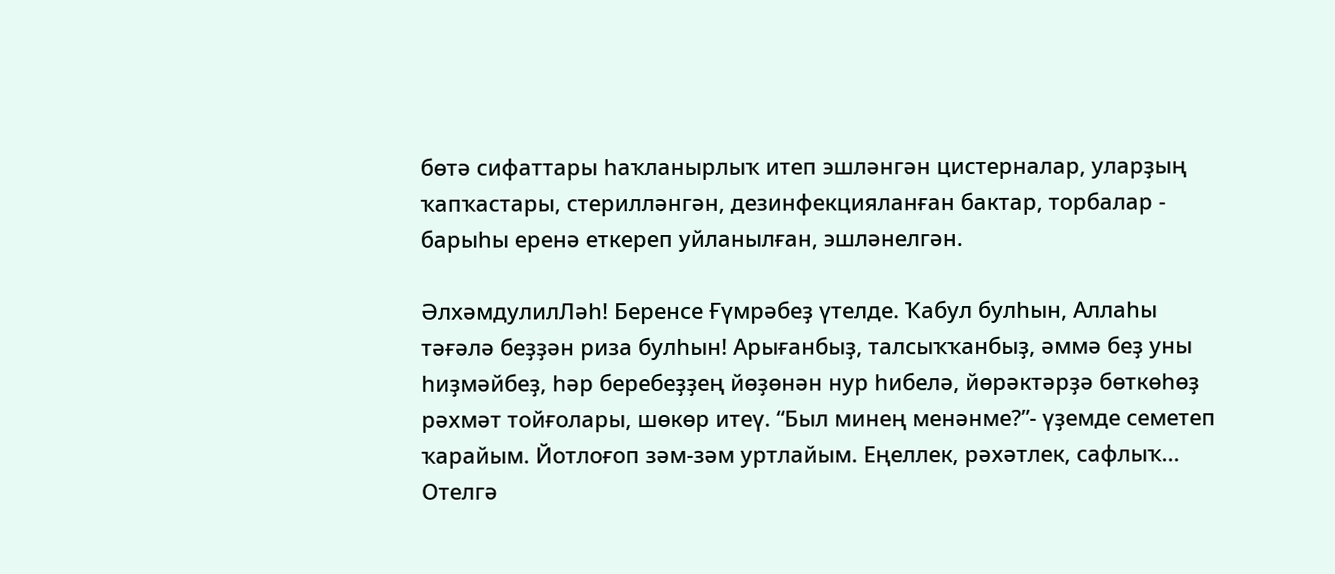бөтә сифаттары һаҡланырлыҡ итеп эшләнгән цистерналар, уларҙың ҡапҡастары, стерилләнгән, дезинфекцияланған бактар, торбалар - барыһы еренә еткереп уйланылған, эшләнелгән.

ӘлхәмдулилЛәһ! Беренсе Ғүмрәбеҙ үтелде. Ҡабул булһын, Аллаһы тәғәлә беҙҙән риза булһын! Арығанбыҙ, талсыҡҡанбыҙ, әммә беҙ уны һиҙмәйбеҙ, һәр беребеҙҙең йөҙөнән нур һибелә, йөрәктәрҙә бөткөһөҙ рәхмәт тойғолары, шөкөр итеү. “Был минең менәнме?”- үҙемде семетеп ҡарайым. Йотлоғоп зәм-зәм уртлайым. Еңеллек, рәхәтлек, сафлыҡ... Отелгә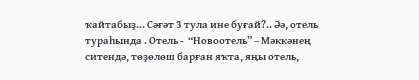ҡайтабыҙ... Сәғәт 3 тула ине буғай?.. Әә, отель тураһында . Отель -  “Новоотель” – Мәккәнең ситендә, төҙөлөш барған яҡта, яңы отель,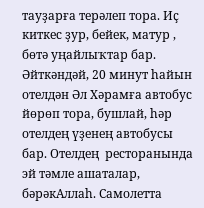тауҙарға терәлеп тора. Иҫ киткес ҙур, бейек, матур , бөтә уңайлыҡтар бар. Әйткәндәй, 20 минут һайын отелдән Әл Хәрамға автобус йөрөп тора, бушлай, һәр отелдең үҙенең автобусы бар. Отелдең  ресторанында эй тәмле ашаталар, бәрәкАллаһ. Самолетта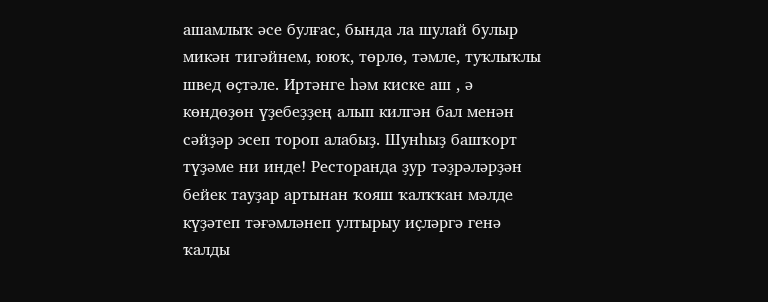ашамлыҡ әсе булғас, бында ла шулай булыр микән тигәйнем, ююҡ, төрлө, тәмле, туҡлыҡлы швед өҫтәле. Иртәнге һәм киске аш , ә көндөҙөн үҙебеҙҙең алып килгән бал менән сәйҙәр эсеп тороп алабыҙ. Шунһыҙ башҡорт түҙәме ни инде! Ресторанда ҙур тәҙрәләрҙән бейек тауҙар артынан ҡояш ҡалҡҡан мәлде күҙәтеп тәғәмләнеп ултырыу иҫләргә генә ҡалды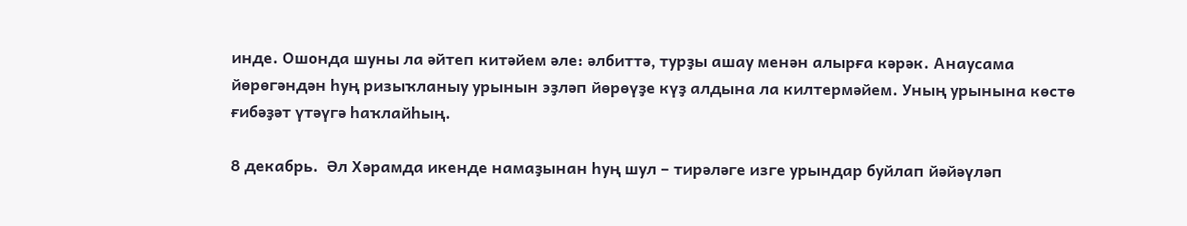инде. Ошонда шуны ла әйтеп китәйем әле: әлбиттә, турҙы ашау менән алырға кәрәк. Анаусама йөрөгәндән һуң ризыҡланыу урынын эҙләп йөрөүҙе күҙ алдына ла килтермәйем. Уның урынына көстө ғибәҙәт үтәүгә һаҡлайһың.

8 декабрь.  Әл Хәрамда икенде намаҙынан һуң шул – тирәләге изге урындар буйлап йәйәүләп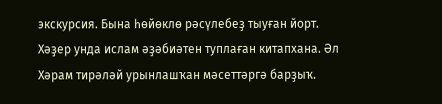экскурсия. Бына һөйөклө рәсүлебеҙ тыуған йорт. Хәҙер унда ислам әҙәбиәтен туплаған китапхана. Әл Хәрам тирәләй урынлашҡан мәсеттәргә барҙыҡ.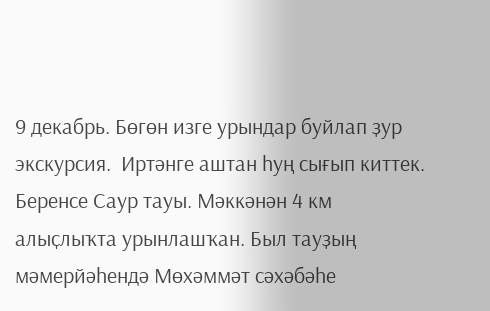9 декабрь. Бөгөн изге урындар буйлап ҙур экскурсия.  Иртәнге аштан һуң сығып киттек. Беренсе Саур тауы. Мәккәнән 4 км алыҫлыҡта урынлашҡан. Был тауҙың мәмерйәһендә Мөхәммәт сәхәбәһе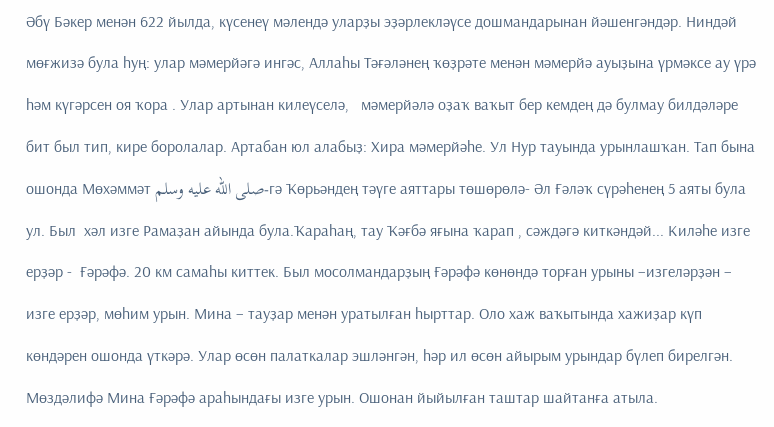Әбү Бәкер менән 622 йылда, күсенеү мәлендә уларҙы эҙәрлекләүсе дошмандарынан йәшенгәндәр. Ниндәй мөғжизә була һуң: улар мәмерйәгә ингәс, Аллаһы Тәғәләнең ҡөҙрәте менән мәмерйә ауыҙына үрмәксе ау үрә һәм күгәрсен оя ҡора . Улар артынан килеүселә,   мәмерйәлә оҙаҡ ваҡыт бер кемдең дә булмау билдәләре бит был тип, кире боролалар. Артабан юл алабыҙ: Хира мәмерйәһе. Ул Нур тауында урынлашҡан. Тап бына ошонда Мөхәммәт صلى الله عليه وسلم-гә Ҡөрьәндең тәүге аяттары төшөрөлә- Әл Ғәләҡ сүрәһенең 5 аяты була ул. Был  хәл изге Рамаҙан айында була.Ҡараһаң, тау Ҡәғбә яғына ҡарап , сәждәгә киткәндәй... Киләһе изге ерҙәр -  Ғәрәфә. 20 км самаһы киттек. Был мосолмандарҙың Ғәрәфә көнөндә торған урыны –изгеләрҙән – изге ерҙәр, мөһим урын. Мина – тауҙар менән уратылған һырттар. Оло хаж ваҡытында хажиҙар күп көндәрен ошонда үткәрә. Улар өсөн палаткалар эшләнгән, һәр ил өсөн айырым урындар бүлеп бирелгән. Мөздәлифә Мина Ғәрәфә араһындағы изге урын. Ошонан йыйылған таштар шайтанға атыла.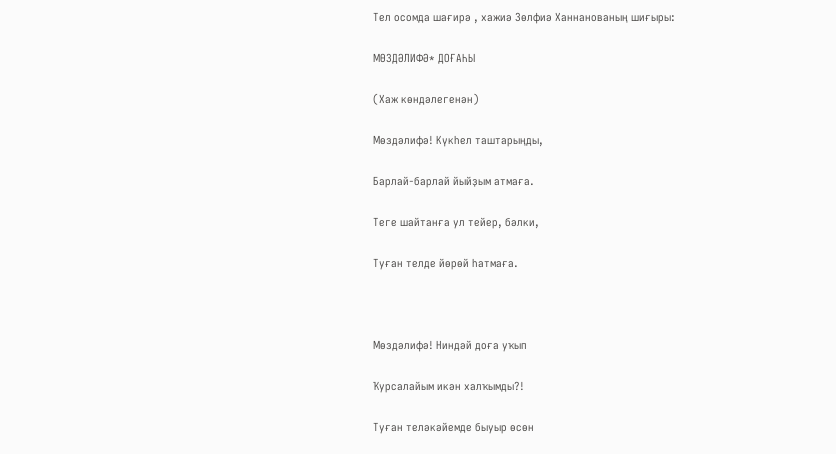Тел осомда шағирә , хажиә Зөлфиә Ханнанованың шиғыры:

МӨЗДӘЛИФӘ* ДОҒАҺЫ

(Хаж көндәлегенән)

Мөздәлифә! Күкһел таштарыңды,

Барлай-барлай йыйҙым атмаға.

Теге шайтанға ул тейер, бәлки,

Туған телде йөрөй һатмаға.



Мөздәлифә! Ниндәй доға уҡып

Ҡурсалайым икән халҡымды?!

Туған теләкәйемде быуыр өсөн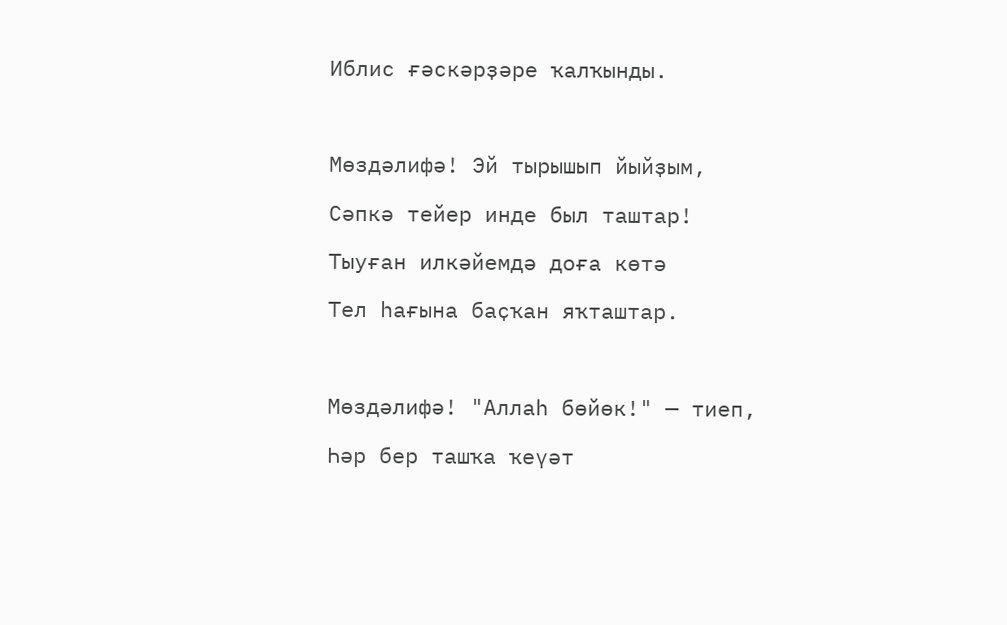Иблис ғәскәрҙәре ҡалҡынды.



Мөздәлифә! Эй тырышып йыйҙым,

Сәпкә тейер инде был таштар!

Тыуған илкәйемдә доға көтә

Тел һағына баҫҡан яҡташтар.



Мөздәлифә! "Аллаһ бөйөк!" — тиеп,

Һәр бер ташҡа ҡеүәт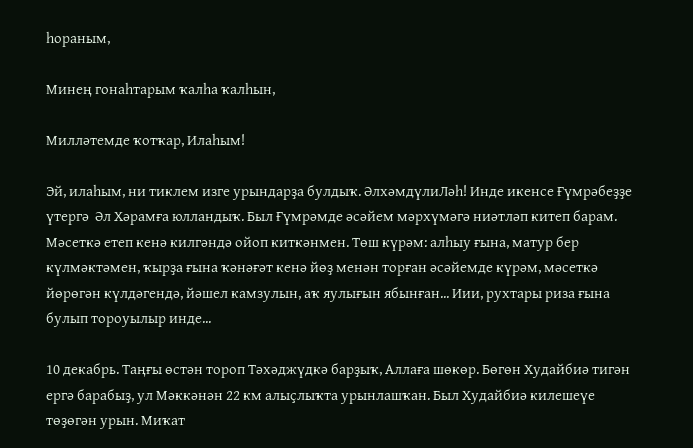һораным,

Минең гонаһтарым ҡалһа ҡалһын,

Милләтемде ҡотҡар, Илаһым!

Эй, илаһым, ни тиклем изге урындарҙа булдыҡ. ӘлхәмдүлиЛәһ! Инде икенсе Ғүмрәбеҙҙе үтергә  Әл Хәрамға юлландыҡ. Был Ғүмрәмде әсәйем мәрхүмәгә ниәтләп китеп барам. Мәсеткә етеп кенә килгәндә ойоп киткәнмен. Төш күрәм: алһыу ғына, матур бер күлмәктәмен, ҡырҙа ғына ҡәнәғәт кенә йөҙ менән торған әсәйемде күрәм, мәсеткә йөрөгән күлдәгендә, йәшел камзулын, аҡ яулығын ябынған... Иии, рухтары риза ғына булып тороуылыр инде...

10 декабрь. Таңғы өстән тороп Тәхәджүдкә барҙыҡ, Аллаға шөкөр. Бөгөн Худайбиә тигән ергә барабыҙ, ул Мәккәнән 22 км алыҫлыҡта урынлашҡан. Был Худайбиә килешеүе төҙөгән урын. Миҡат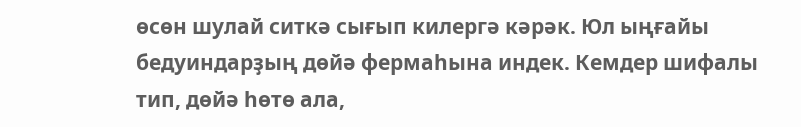өсөн шулай ситкә сығып килергә кәрәк. Юл ыңғайы бедуиндарҙың дөйә фермаһына индек. Кемдер шифалы тип, дөйә һөтө ала,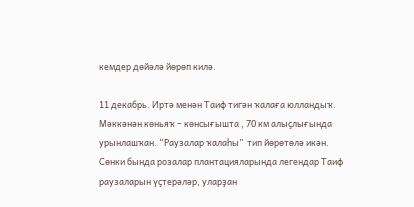кемдер дөйәлә йөрөп килә.

11 декабрь. Иртә менән Таиф тигән ҡалаға юлландыҡ. Мәккәнән көньяҡ – көнсығышта , 70 км алыҫлығында урынлашҡан. “Раузалар ҡалаһы”  тип йөрөтөлә икән. Сөнки бында розалар плантацияларында легендар Таиф раузаларын үҫтерәләр, уларҙан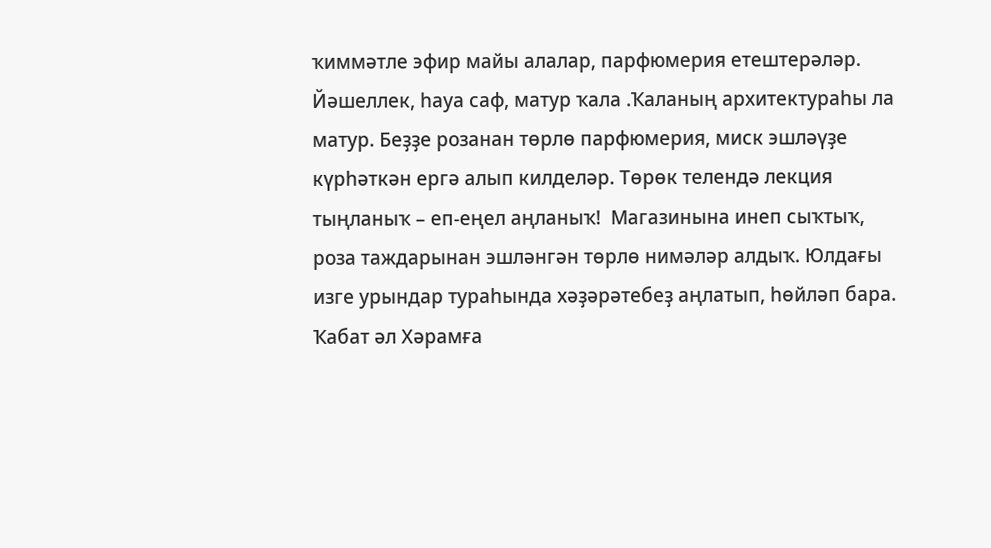ҡиммәтле эфир майы алалар, парфюмерия етештерәләр. Йәшеллек, һауа саф, матур ҡала .Ҡаланың архитектураһы ла матур. Беҙҙе розанан төрлө парфюмерия, миск эшләүҙе күрһәткән ергә алып килделәр. Төрөк телендә лекция тыңланыҡ – еп-еңел аңланыҡ!  Магазинына инеп сыҡтыҡ, роза таждарынан эшләнгән төрлө нимәләр алдыҡ. Юлдағы изге урындар тураһында хәҙәрәтебеҙ аңлатып, һөйләп бара. Ҡабат әл Хәрамға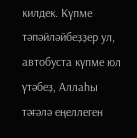килдек. Күпме тәпәйләйбеҙҙер ул, автобуста күпме юл үтәбеҙ, Аллаһы тәғәлә еңеллеген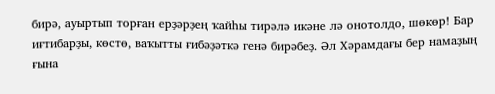бирә, ауыртып торған ерҙәрҙең ҡайһы тирәлә икәне лә онотолдо, шөкөр! Бар иғтибарҙы, көстө, ваҡытты ғибәҙәткә генә бирәбеҙ. Әл Хәрамдағы бер намаҙың ғына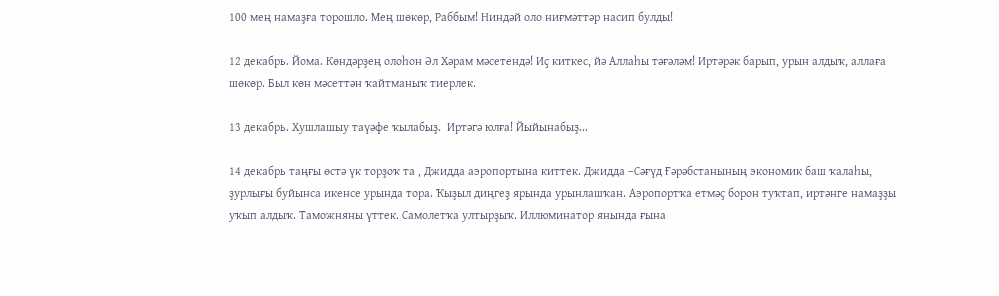100 мең намаҙға торошло. Мең шөкөр, Раббым! Ниндәй оло ниғмәттәр насип булды!

12 декабрь. Йома. Көндәрҙең олоһон Әл Хәрам мәсетендә! Иҫ киткес, йә Аллаһы тәғәләм! Иртәрәк барып, урын алдыҡ, аллаға шөкөр. Был көн мәсеттән ҡайтманыҡ тиерлек.

13 декабрь. Хушлашыу таүәфе ҡылабыҙ.  Иртәгә юлға! Йыйынабыҙ...

14 декабрь таңғы өстә үк торҙоҡ та , Джидда аэропортына киттек. Джидда –Сәғүд Ғәрәбстанының экономик баш ҡалаһы, ҙурлығы буйынса икенсе урында тора. Ҡыҙыл диңгеҙ ярында урынлашҡан. Аэропортҡа етмәҫ борон туҡтап, иртәнге намаҙҙы уҡып алдыҡ. Таможняны үттек. Самолетҡа ултырҙыҡ. Иллюминатор янында ғына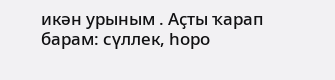икән урыным . Аҫты ҡарап барам: сүллек, һоро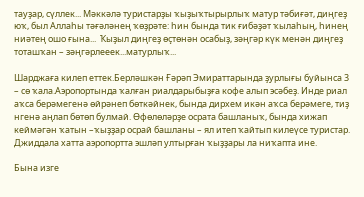тауҙар, сүллек... Мәккәлә туристарҙы ҡыҙыҡтырырлыҡ матур тәбиғәт, диңгеҙ юҡ, был Аллаһы тәғәләнең ҡөҙрәте: һин бында тик ғибәҙәт ҡылаһың, һинең ниәтең ошо ғына...  Ҡыҙыл диңгеҙ өҫтөнән осабыҙ, зәңгәр күк менән диңгеҙ тоташҡан – зәңгәрлееек...матурлыҡ...

Шарджаға килеп еттек.Берләшкән Ғәрәп Эмираттарында ҙурлығы буйынса 3 – сө ҡала.Аэропортында ҡалған риалдарыбыҙға кофе алып эсәбеҙ. Инде риал аҡса берәмегенә өйрәнеп бөткәйнек, бында дирхем икән аҡса берәмеге, тиҙ нгенә аңлап бөтөп булмай. Өфөлөләрҙе осрата башланыҡ, бында хижап кеймәгән ҡатын –ҡыҙҙар осрай башланы – ял итеп ҡайтып килеүсе туристар. Джиддала хатта аэропортта эшләп ултырған ҡыҙҙары ла ниҡапта ине.

Бына изге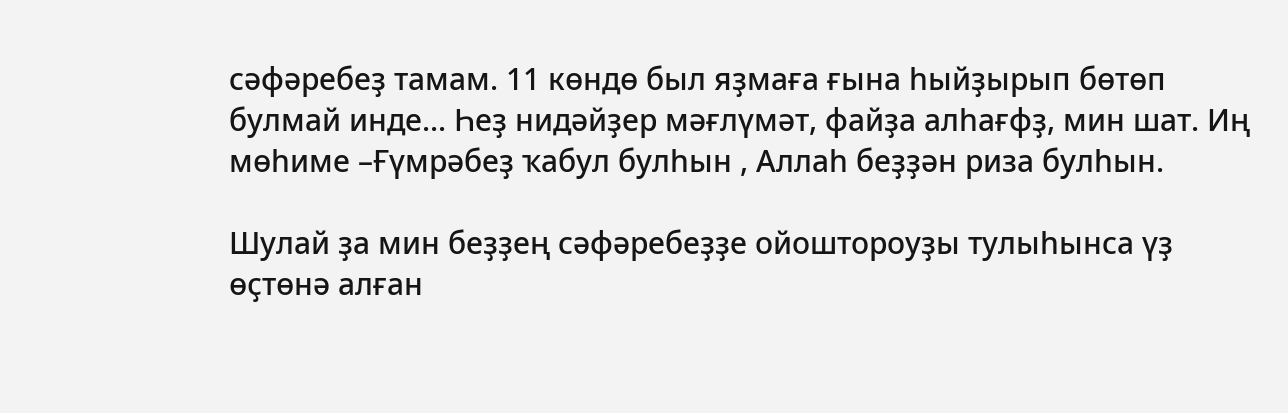сәфәребеҙ тамам. 11 көндө был яҙмаға ғына һыйҙырып бөтөп булмай инде... Һеҙ нидәйҙер мәғлүмәт, файҙа алһағфҙ, мин шат. Иң мөһиме –Ғүмрәбеҙ ҡабул булһын , Аллаһ беҙҙән риза булһын.

Шулай ҙа мин беҙҙең сәфәребеҙҙе ойоштороуҙы тулыһынса үҙ өҫтөнә алған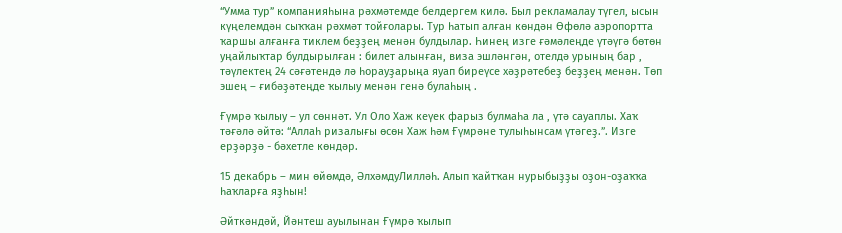“Умма тур” компанияһына рәхмәтемде белдергем килә. Был рекламалау түгел, ысын күңелемдән сыҡҡан рәхмәт тойғолары. Тур һатып алған көндән Өфөлә аэропортта ҡаршы алғанға тиклем беҙҙең менән булдылар. Һинең изге ғәмәлеңде үтәүгә бөтөн уңайлыҡтар булдырылған : билет алынған, виза эшләнгән, отелдә урының бар , тәүлектең 24 сәғәтендә лә һорауҙарыңа яуап биреүсе хәҙрәтебеҙ беҙҙең менән. Төп эшең – ғибәҙәтеңде ҡылыу менән генә булаһың .

Ғүмрә ҡылыу – ул сөннәт. Ул Оло Хаж кеүек фарыз булмаһа ла , үтә сауаплы. Хаҡ тәғәлә әйтә: “Аллаһ ризалығы өсөн Хаж һәм Ғүмрәне тулыһынсам үтәгеҙ.”. Изге ерҙәрҙә - бәхетле көндәр.

15 декабрь – мин өйөмдә, ӘлхәмдуЛилләһ. Алып ҡайтҡан нурыбыҙҙы оҙон-оҙаҡҡа һаҡларға яҙһын!

Әйткәндәй, Йәнтеш ауылынан Ғүмрә ҡылып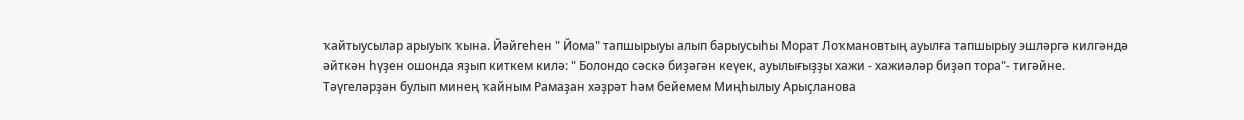ҡайтыусылар арыуыҡ ҡына. Йәйгеһен " Йома" тапшырыуы алып барыусыһы Морат Лоҡмановтың ауылға тапшырыу эшләргә килгәндә әйткән һүҙен ошонда яҙып киткем килә: " Болондо сәскә биҙәгән кеүек, ауылығыҙҙы хажи - хажиәләр биҙәп тора"- тигәйне.
Тәүгеләрҙән булып минең ҡайным Рамаҙан хәҙрәт һәм бейемем Миңһылыу Арыҫланова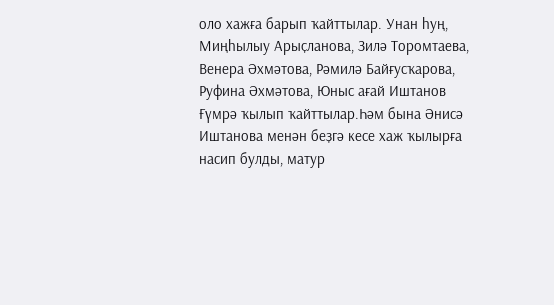оло хажға барып ҡайттылар. Унан һуң, Миңһылыу Арыҫланова, Зилә Торомтаева, Венера Әхмәтова, Рәмилә Байғусҡарова, Руфина Әхмәтова, Юныс ағай Иштанов Ғүмрә ҡылып ҡайттылар.Һәм бына Әнисә Иштанова менән беҙгә кесе хаж ҡылырға насип булды, матур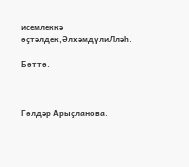исемлеккә өҫтәлдек,ӘлхәмдүлиЛләһ.

Бөттө.



Гөлдәр Арыҫланова.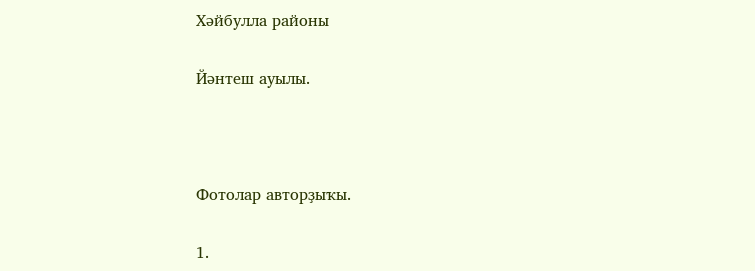Хәйбулла районы

Йәнтеш ауылы.



Фотолар авторҙыҡы.

1.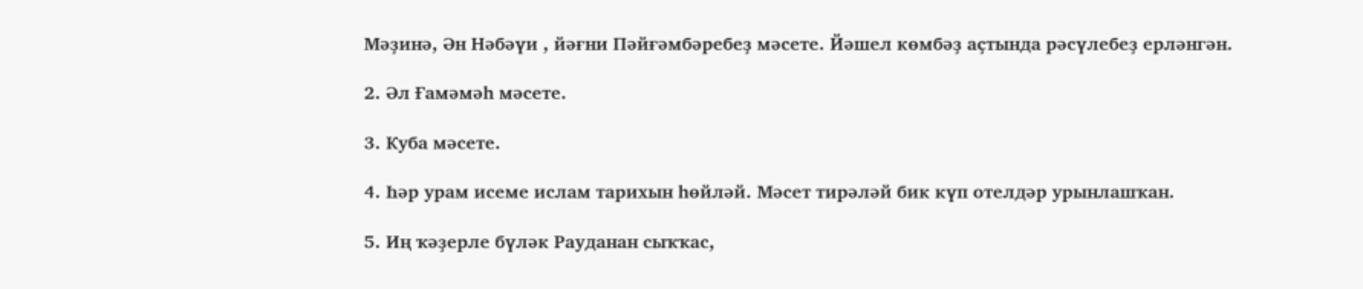Мәҙинә, Ән Нәбәүи , йәғни Пәйғәмбәребеҙ мәсете. Йәшел көмбәҙ аҫтында рәсүлебеҙ ерләнгән.

2. Әл Ғамәмәһ мәсете.

3. Куба мәсете.

4. Һәр урам исеме ислам тарихын һөйләй. Мәсет тирәләй бик күп отелдәр урынлашҡан.

5. Иң ҡәҙерле бүләк Рауданан сыҡҡас,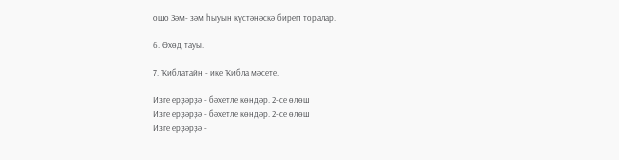ошо Зәм- зәм һыуын күстәнәскә биреп торалар.

6. Өхөд тауы.

7. Ҡиблатайн - ике Ҡибла мәсете.

Изге ерҙәрҙә - бәхетле көндәр. 2-се өлөш
Изге ерҙәрҙә - бәхетле көндәр. 2-се өлөш
Изге ерҙәрҙә -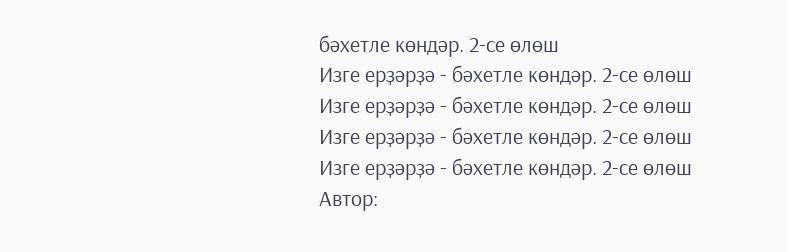бәхетле көндәр. 2-се өлөш
Изге ерҙәрҙә - бәхетле көндәр. 2-се өлөш
Изге ерҙәрҙә - бәхетле көндәр. 2-се өлөш
Изге ерҙәрҙә - бәхетле көндәр. 2-се өлөш
Изге ерҙәрҙә - бәхетле көндәр. 2-се өлөш
Автор: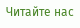Читайте нас